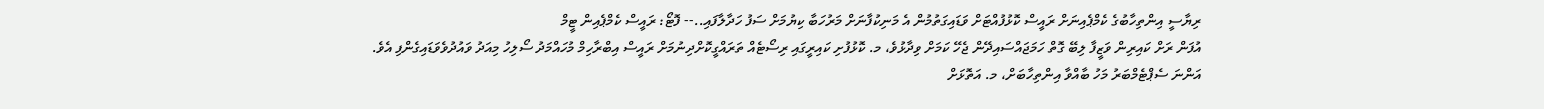ރިޔާސީ އިންތިހާބުގެ ކެމްޕެއިނަށް ރައީސް ކޮޅުފުއްޓަށް ވަޑައިގަތުމުން އެ މަނިކުފާނަށް މަރުހަބާ ކިޔުމަށް ސަފު ހަދާލާފައި..-- ފޮޓޯ: ރައީސް ކެމްޕެއިން ޓީމް
އުފަން ރަށް ކައިރިން ވަޒީފާ ލިބޭ ގޮތް ހަމަޖައްސައިދޭން ޖެހޭ ކަމަށް ވިދާޅުވެ، މ. ކޮޅުފުށި ކައިރީގައި ރިސޯޓެއް ތަރައްގީކޮށްދިނުމަށް ރައީސް އިބްރާހިމް މުހައްމަދު ސޯލިހު މިއަދު ވައުދުވެވަޑައިގެންފި އެވެ.
އަންނަ ސެޕްޓެމްބަރު މަހު ބާއްވާ އިންތިހާބަށް، މ. އަތޮޅަށް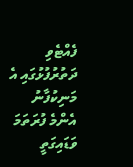ފެއްޓެވި ދަތުރުފުޅުގައި އެ މަނިކުފާނު އެންމެ ފުރަތަމަ ވަޑައިގަތީ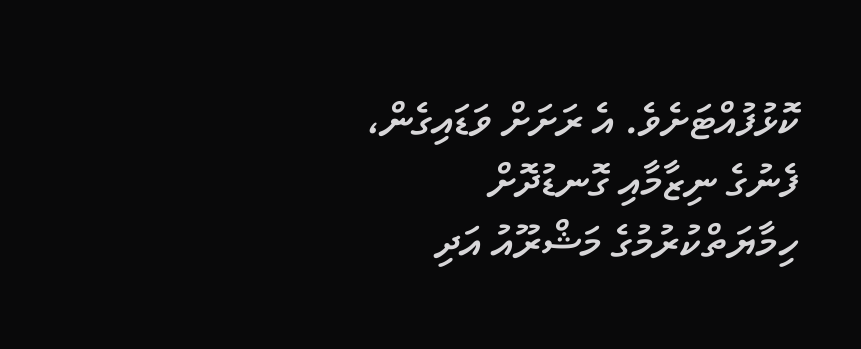ކޮޅުފުއްޓަށެވެ. އެ ރަށަށް ވަޑައިގެން، ފެނުގެ ނިޒާމާއި ގޮނޑުދޮށް ހިމާޔަތްކުރުމުގެ މަޝްރޫއު އަދި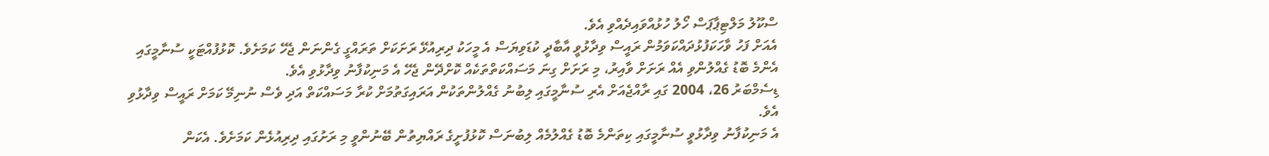ސްކޫލު މަލްޓިޕާޕަސް ހޯލު ހުޅުއްވައިދެއްވި އެވެ.
އެއަށް ފަހު ވާހަކަފުޅުދައްކަވަމުން ރައީސް ވިދާޅުވީ އާބާދީ ކުޑަވިޔަސް އެ މީހަކު ދިރިއުޅޭ ރަށަކަށް ތަރައްގީ ގެންނަން ޖެހޭ ކަމަށެވެ. ކޮޅުފުއްޓަކީ ސުނާމީގައި އެންމެ ބޮޑު ގެއްލުންވި އެއް ރަށަށް ވާއިރު، މި ރަށަށް ގިނަ މަސައްކަތްތަކެއް ކޮށްދޭން ޖެހޭ އެ މަނިކުފާނު ވިދާޅުވި އެވެ.
ޑިސެމްބަރު 26، 2004 ގައި ރާއްޖެއަށް އެރި ސުނާމީގައި ލިބުނު ގެއްލުންތަކުން އަރައިގަތުމަށް ކުރާ މަސައްކަތް އަދި ވެސް ނުނިމޭ ކަމަށް ރައީސް ވިދާޅުވި އެވެ.
އެ މަނިކުފާނު ވިދާޅުވީ ސުނާމީގައި ކިތަންމެ ބޮޑު ގެއްލުމެއް ލިބުނަސް ކޮޅުފުށީގެ ރައްޔިތުން ބޭނުންވީ މި ރަށުގައި ދިރިއުޅެން ކަމަށެވެ. އެކަން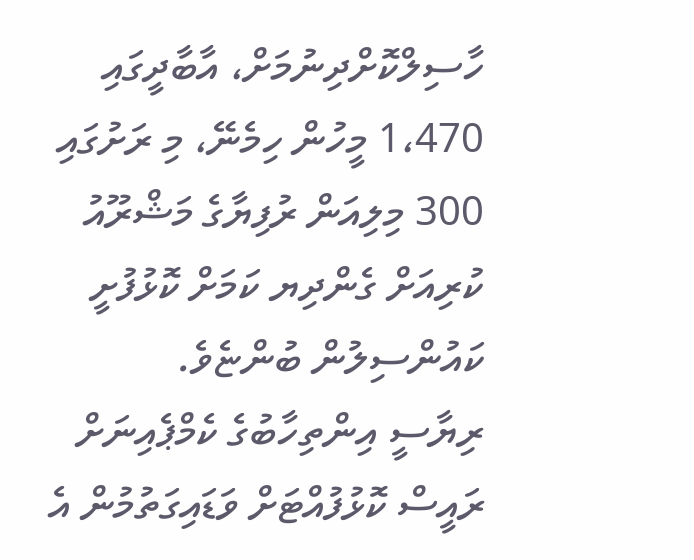ހާސިލްކޮށްދިނުމަށް، އާބާދީގައި 1،470 މީހުން ހިމެނޭ، މި ރަށުގައި 300 މިލިއަން ރުފިޔާގެ މަޝްރޫއު ކުރިއަށް ގެންދިޔ ކަމަށް ކޮޅުފުށީ ކައުންސިލުން ބުންޏެވެ.
ރިޔާސީ އިންތިހާބުގެ ކެމްޕެއިނަށް ރައީސް ކޮޅުފުއްޓަށް ވަޑައިގަތުމުން އެ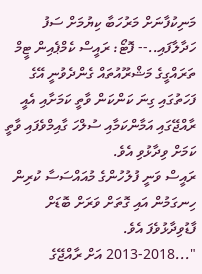މަނިކުފާނަށް މަރުހަބާ ކިޔުމަށް ސަފު ހަދާލާފައި..-- ފޮޓޯ: ރައީސް ކެމްޕެއިން ޓީމް
ތަރައްގީގެ މަޝްރޫއުތައް ގެންދެވުނީ އޭގެ ފަހަތުގައި ގިނަ ކަންކަން ވާތީ ކަމަށާއި އެއީ ރާއްޖޭގައި އަމާންކަމާއި ސުލްހަ ގާއިމްވެފައި ވާތީ ކަމަށް ވިދާޅުވި އެވެ.
ރައީސް ވަނީ ފުލުހުންގެ މުއައްސަސާ ކުރިން ހިނގަމުން އައި ގޮތަށް ވަރަށް ބޮޑަށް ފާޑުވިދާޅުވެފަ އެވެ.
"...2013-2018 އަށް ރާއްޖޭގެ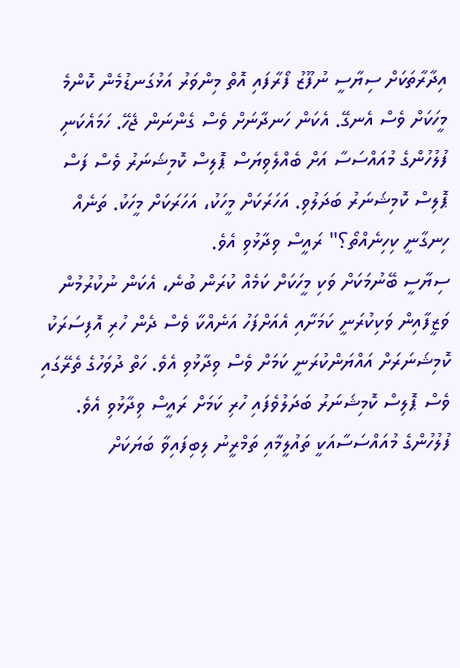އިދާރާތަކަށް ސިޔާސީ ނުފޫޒު ފޯރާފައި އޮތް މިންވަރު އަޅުގަނޑުމެން ކޮންމެ މީހަކަށް ވެސް އެނގޭ. އެކަން ހަނދާނަށް ވެސް ގެންނަން ޖެހޭ. ހަމައެކަނި ފުލުހުންގެ މުއައްސަސާ އަށް ބެއްލެވިޔަސް ޕޮލިސް ކޮމިޝަނަރު ވެސް ފަސް ޕޮލިސް ކޮމިޝަނަރު ބަދަލުވި. އަހަރަކަށް މީހަކު، އަހަރަކަށް މީހަކު. ތަނެއް ހިނގާނީ ކިހިނެއްތޯ؟" ރައީސް ވިދާޅުވި އެވެ.
ސިޔާސީ ބޭނުމަކަށް ވަކި މީހަކަށް ކަމެއް ކުރަން ބުނެ، އެކަން ނުކުރުމުން ވަޒީފާއިން ވަކިކުރަނީ ކަމަށާއި އެއަށްފަހު އަނެއްކާ ވެސް ދެން ހުރި އޮފިސަރަކު ކޮމިޝަނަރަށް އައްޔަންކުރަނީ ކަމަށް ވެސް ވިދާޅުވި އެވެ. ހަތް ދުވަހުގެ ތެރޭގައި ވެސް ޕޮލިސް ކޮމިޝަނަރު ބަދަލުވެފައި ހުރި ކަމަށް ރައީސް ވިދާޅުވި އެވެ.
ފުލުހުންގެ މުއައްސަސާއަކީ ތައުލީމާއި ތަމްރީނު ލިބިފައިވާ ބަޔަކަށް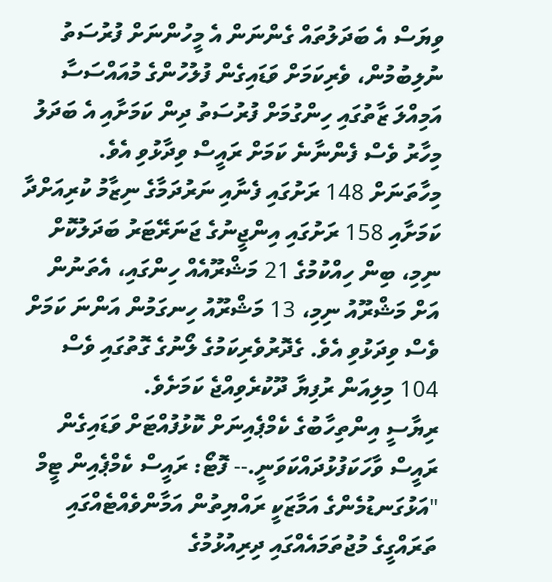ވިޔަސް އެ ބަދަލުތައް ގެންނަން އެ މީހުންނަށް ފުރުސަތު ނުލިބުމުން، ވެރިކަމަށް ވަޑައިގެން ފުލުހުންގެ މުއައްސަސާ އަމިއްލަ ޒާތުގައި ހިންގުމަށް ފުރުސަތު ދިން ކަމަށާއި އެ ބަދަލު މިހާރު ވެސް ފެންނާނެ ކަމަށް ރައީސް ވިދާޅުވި އެވެ.
މިހާތަނަށް 148 ރަށުގައި ފެނާއި ނަރުދަމާގެ ނިޒާމު ކުރިއަށްދާ ކަމަށާއި 158 ރަށުގައި އިންޖީނުގެ ޖަނަރޭޓަރު ބަދަލުކޮށް ނިމި، ބިން ހިއްކުމުގެ 21 މަޝްރޫއެއް ހިންގައި، އެތަނުން އަށް މަޝްރޫއު ނިމި، 13 މަޝްރޫއު ހިނގަމުން އަންނަ ކަމަށް ވެސް ވިދަޅުވި އެވެ. ގެދޮރުވެރިކަމުގެ ލޯނުގެ ގޮތުގައި ވެސް 104 މިލިއަން ރުފިޔާ ދޫކުރެވިއްޖެ ކަމަށެވެ.
ރިޔާސީ އިންތިހާބުގެ ކެމްޕެއިނަށް ކޮޅުފުއްޓަށް ވަޑައިގެން ރައީސް ވާހަކަފުޅުދައްކަވަނީ.-- ފޮޓޯ: ރައީސް ކެމްޕެއިން ޓީމް
"އަޅުގަނޑުމެންގެ އަމާޒަކީ ރައްޔިތުން އަމާންވެއްޓެއްގައި ތަރައްގީގެ މުޖުތަމައެއްގައި ދިރިއުޅުމުގެ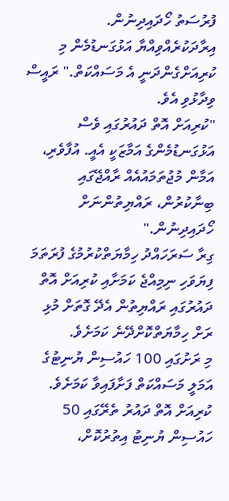ފުރުސަތު ހޯދައިދިނުން. އިރާދަކުރެއްވިއްޔާ އަޅުގަނޑުމެން މި ކުރިއަށްގެންދަނީ އެ މަސައްކަތް." ރައީސް ވިދާޅުވި އެވެ.
"ކުރިއަށް އޮތް ދައުރުގައި ވެސް އަޅުގަނޑުމެންގެ އަމާޒަކީ އެއީ. އުފާވެރި، އަމާން މުޖުތަމައުއެއް ރާއްޖޭގައި ބިނާކުރުން، ރައްޔިތުންނަށް ހޯދައިދިނުން."
ގިރާ ސަރަހައްދު ހިމާޔަތްކުރުމުގެ ފުރަތަމަ ފިޔަވަހި ނިމިއްޖެ ކަމަށާއި ކުރިއަށް އޮތް ދައުރުގައި ރައްޔިތުން އެދޭ ގޮތަށް މުޅި ރަށް ހިމާޔަތްކޮށްދޭނެ ކަމަށެވެ.
މި ރަށުގައި 100 ހައުސިން ޔުނިޓުގެ އަމަލީ މަސައްކަތް ފަށާފައިވާ ކަމަށެވެ. ކުރިއަށް އޮތް ދައުރު ތެރޭގައި 50 ހައުސިން ޔުނިޓު އިތުރުކޮށް،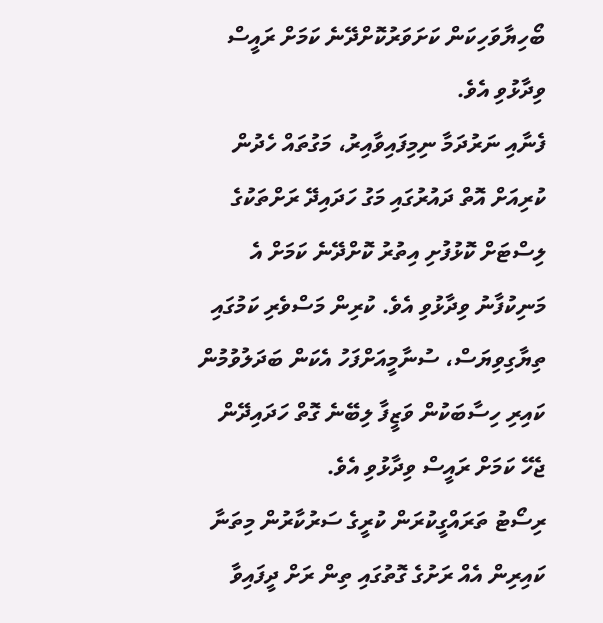ބޯހިޔާވަހިކަން ކަށަވަރުކޮށްދޭނެ ކަމަށް ރައީސް ވިދާޅުވި އެވެ.
ފެނާއި ނަރުދަމާ ނިމިފައިވާއިރު، މަގުތައް ހެދުން ކުރިއަށް އޮތް ދައުރުގައި މަގު ހަދައިދޭ ރަށްތަކުގެ ލިސްޓަށް ކޮޅުފުށި އިތުރު ކޮށްދޭނެ ކަމަށް އެ މަނިކުފާނު ވިދާޅުވި އެވެ. ކުރިން މަސްވެރި ކަމުގައި ތިޔާގިވިޔަސް، ސުނާމީއަށްފަހު އެކަން ބަދަލުވުމުން ކައިރި ހިސާބަކުން ވަޒީފާ ލިބޭނެ ގޮތް ހަދައިދޭން ޖެހޭ ކަމަށް ރައީސް ވިދާޅުވި އެވެ.
ރިސޯޓު ތަރައްގީކުރަން ކުރީގެ ސަރުކާރުން މިތަނާ ކައިރިން އެއް ރަށުގެ ގޮތުގައި ތިން ރަށް ދީފައިވާ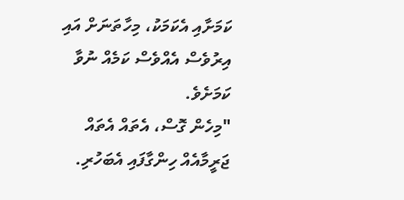ކަމަށާއި އެކަމަކު، މިހާތަނަށް އައި އިރުވެސް އެއްވެސް ކަމެއް ނުވާ ކަމަށެވެ.
"މިހެން ގޮސް، އެތައް އެތައް ޖަރީމާއެއް ހިންގާފައި އެބަހުރި.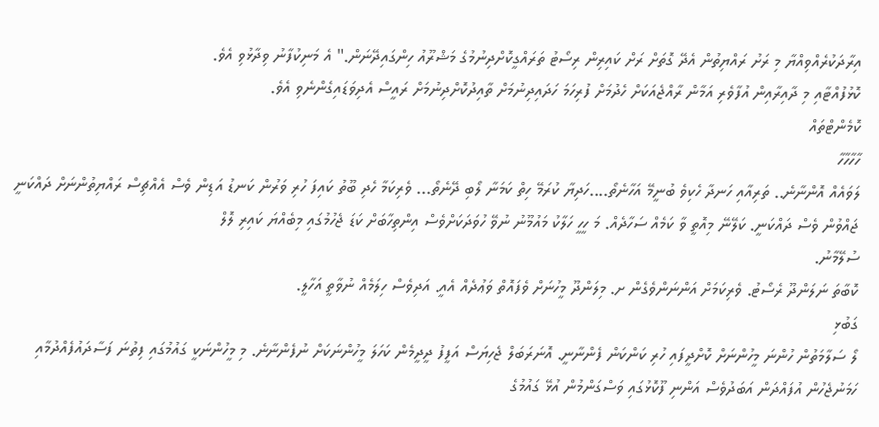އިރާދަކުރެއްވިއްޔާ މި ރަށު ރައްޔިތުން އެދޭ ގޮތަށް ރަށް ކައިރިން ރިސޯޓު ތަރައްގީކޮށްދިނުމުގެ މަޝްރޫއު ހިންގައިދޭނަން." އެ މަނިކުފާނު ވިދާޅުވި އެވެ.
ކޮޅުފުއްޓާއި މި ދާއިރާއިން އުފާވެރި އަމާން ރާއްޖެއަކަށް ހެދުމަށް ފުރިހަމަ ހަދައިދިނުމަށް ތާއިދުކޮށްދިނުމަށް ރައީސް އެދިވަޑައިގެންނެވި އެވެ.
ކޮމެންޓްތައް
ހާހާހާހާ
ލަވައެއް އޮންނާނެ.. ތަރިއާއި ހަނދާ ހެކިވެ ބުނީމޭ އަހާނެތޯ....ހަދިޔާ ކުރަމޭ ހިތް ކަމަނާ ލޯބި ދޭނެތޯ... ވެރިކަމާ ހެދި ބޫތު ކައިފަ ހުރި ވަރުން ކަނޑު އަޑިން ވެސް އެއްޗިސް ރައްޔިތުންނަށް ދައްކަނީ ޖައްވުން ވެސް ދައްކަނީ. ކަލޭނޭ މިއޮތީ ވާ ކަމެއް ސަހާދެއް. މަ ހީހީ ހަލާކު މައުމޫނު ނުވޭ ހުވަދަކަށްވެސް އިންތިހާބަށް ކަޑަ ޖެހުމުގައި މިބެއްޔަ ކައިރި ލޮލް
ސުލޭމާނު.
ކޮބާތަ ނަލަންދޫ ރެސޯޓު. ވެރިކަމަށް އަންނަންވެގެން ށ. މިލަންދޫ މީހުނަށް ވެފައޮތް ވަޢުދެއް އެއީ. އަދިވެސް ހިލަމެއް ނުވާތީ އަހާލީ.
ގަބުޅި
ލޯ ސަލާމަތުން ހުންނަ މީހުންނަށް ކޮށްދީފައި ހުރި ކަންކަން ފެންނާނީ. އޮނަރަބަލް ޖެހިޔަސް އަފީފު ދީދީމެން ކަހަލަ މީހުންނަކަށް ނުފެންނާނެ. މި މީހުންނަކީ ގައުމުގައި ފިތުނަ ފަސާދައުފެއްދުމާއި ހަމަނުޖެހުން އުފައްދަން އަބަދުވެސް އަންނި ފޫކޮޅުގައި ވަސްގަންމުން އުޅޭ ގައުމުގެ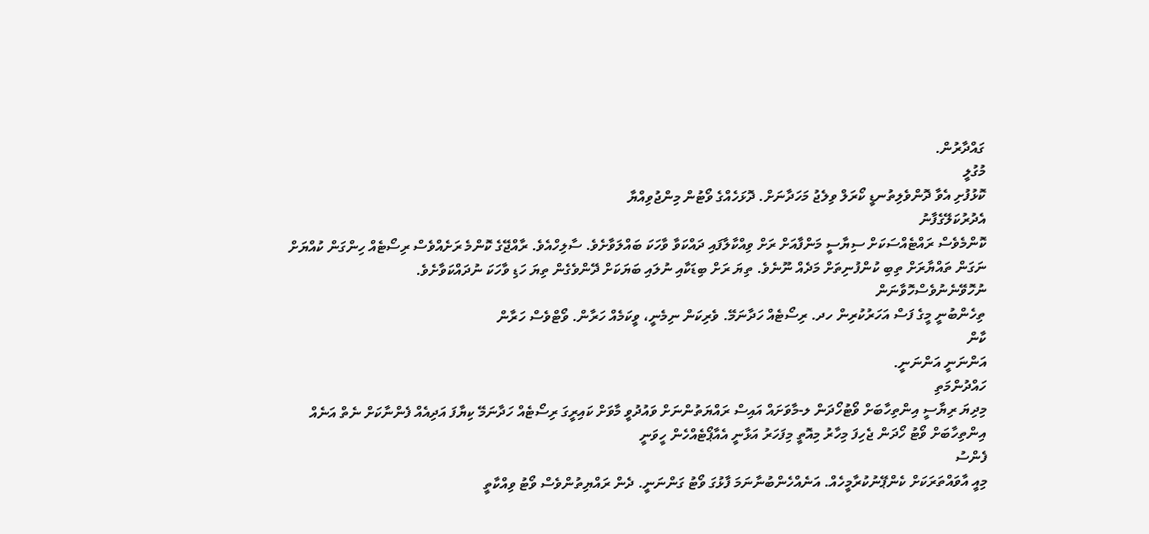ގައްދާރުން.
މުގުލީ
ކޮޅުފުށި އެވާ ދޮންވެލިތުނޑީ ކޯރަލް ވިލެޖު މަހަދާނަށް. ދޮޅަހެއްގެ ވޯޓުން މިންޖުވިއްޔާ
އެދުރުކަލޭގެފާނު
ކޮންމެވެސް ރައްޓެއްސަކަށް ސިޔާސީ މަންފާއަށް ރަށް ވިއްކާލާފައި ދައްކަވާ ވާހަކަ ބައްލަވާށެވެ. ސާލިހްއެވެ. ރާއްޖޭގެ ކޮންމެ ރަށެއްވެސް ރިސޯޓެއް ހިންގަން ކުއްޔަށް ނަގަން ތައްޔާރަށް ތިބި ކުންފުނިތަށް މަދެއް ނޫނެވެ. ތިޔަ ރަށް ބިޑަކާއި ނުލައި ބަޔަކަށް ދޭންވެގެން ތިޔަ ހަޑި ވާހަކަ ނުދައްކަވާށެވެ.
ނުހޮވޭނެނުވެސްހޮވާނަން
ތިހެންބުނީ މީގެ ފަސް އަހަރުކުރިން ހދ. ރިސޯޓެއް ހަދާނަމޭ. ވެރިކަން ނިމެނީ، ވީކަމެއް ހަރާން. ވޯޓްވެސް ހަރާން
ކާން
އަންނަނީ އަންނަނީ.
ހައްދުންމަތި
މިދިޔަ ރިޔާސީ އިންތިހާބަށް ވޯޓުހޯދަން ލ-މާވަށައް އައިސް ރައްޔަތުންނަށް ވައުދުވީ މާވަށް ކައިރީގަ ރިސޯޓެއް ހަދާނަމޭ ކިޔާފަ އަދިއެއް ފެންނާކަށް ނެތް އަނެއް އިންތިހާބަށް ވޯޓު ހޯދަން ޖެހިފަ މިހާރު މިއޮތީ މިފަހަރު އަޅާނީ އެއާޕޯޓެއްހެން ހީވަނީ
ފެންސު
މިއީ އާވައްތަރަކަށް ކެންޕޭނުކުރާމީހެއް. އަނެއްހެންބުނާނަމަ ފާޅުގަ ވޯޓު ގަންނަނީ. ދެން ރައްޔިތުންވެސް ވޯޓު ވިއްކާތީ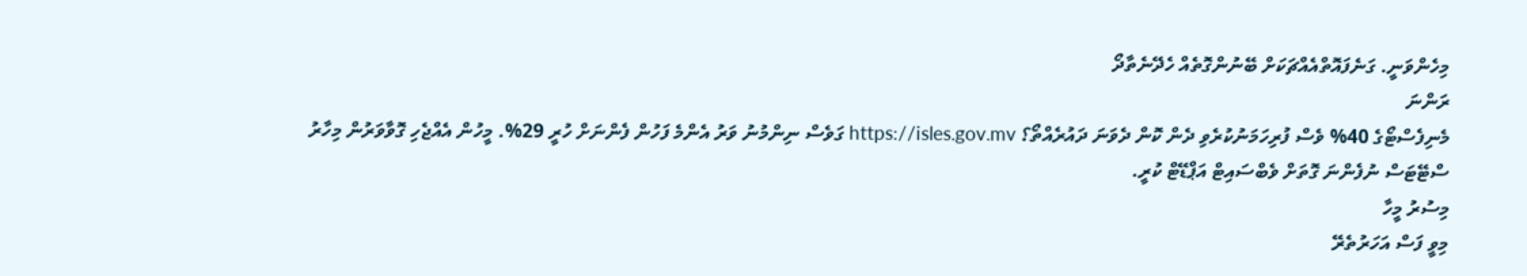މިހެންވަނީ. ގަނެފައޮތްއެއްޗަކަށް ބޭނުންގޮތެއް ހެދޭނެތާދޯ
ރަންނަ
މެނިފެސްޓޯގެ 40% ވެސް ފުރިހަމަނުކުރެވި ދެން ކޮން ދެވަނަ ދައުރެއްތޯ؟ https://isles.gov.mv ގަވެސް ނިންމުނު ވަރު އެންމެ ފަހުން ފެންނަށް ހުރީ 29%. މީހުން އެއްޖެހި ގޮވާވަރުން މިހާރު ސްޓޭޓަސް ނުފެންނަ ގޮތަށް ވެބްސައިޓް އަޕްޑޭޓް ކުރީ.
މިސުރު މީހާ
މިވީ ފަސް އަހަރުތެރޭ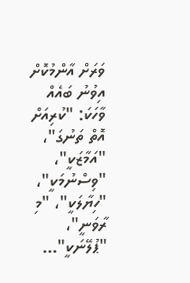ވަރަށް އާންމުކޮށް އިވުނު ބައެއް ވާހަކަ: "ކުރިއަށް އޮތް ތަނުގަ"، "އަމާޒަކީ"، "ވިސްނުމަކީ"، "ހިޔާލަކީ"، "މި ރާވަނީ"، "ޕުލޭނަކީ"...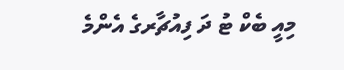މިއީ ބެކް ޓު ދަ ފިއުޗާރގެ އެންމެ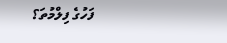ފަހުގެ ފިލްމުތަ؟